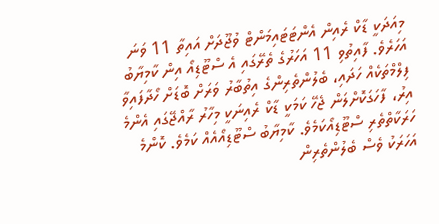މިއަދަކީ ޑާކް ރެއިން އެންޓަޓައިމަންޓް ވުޖޫދަށް އައިތާ 11 ވަނަ އަހަރެވެ. ފާއިތުވި 11 އަހަރުގެ ތެރޭގައި އެ ސްޓޫޑިއޯ އިން ކާމިޔާބު ފިލްމްތަކެއް ހަދައި، ބެލުންތެރިންގެ އިތުބާރު ވަރަށް ބޮޑަށް ހޯދާފައިވާ އިރު، ފާހަގަކޮށްލަން ޖެހޭ ކަމަކީ ޑާކް ރެއިނަކީ މިހާރު ރާއްޖޭގައި އެންމެ ހަރަކާތްތެރި ސްޓޫޑިއޯކަމެވެ. ކާމިޔާބު ސްޓޫޑިއޯއެއް ކަމެވެ. ކޮންމެ އަހަރަކު ވެސް ބެލުންތެރިން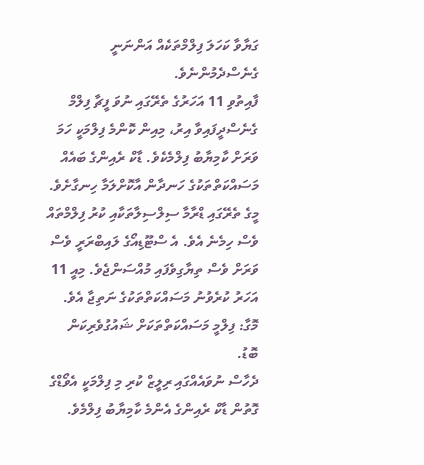ގަޔާވާ ކަހަލަ ފިލްމްތަކެއް އަންނަނީ ގެނެސްދެމުންނެވެ.
ފާއިތުވި 11 އަހަރުގެ ތެރޭގައި ނުވަ ފީޗާ ފިލްމް ގެނެސްދީފައިވާ އިރު، މިއިން ކޮންމެ ފިލްމަކީ ހަމަ ވަރަށް ކާމިޔާބު ފިލްމެކެވެ. ޑާކް ރެއިންގެ ބައެއް މަސައްކަތްތަކުގެ ހަނދާން އާކޮށްލަމާ ހިނގާށެވެ. މީގެ ތެރޭގައި ޑްރާމާ ސިލްސިލާތަކާއި ކުރު ފިލްމްތައް ވެސް ހިމެނެ އެވެ. އެ ސްޓޫޑިއޯގެ ލައިބްރަރީ ވެސް ވަރަށް ވެސް ތިޔާގިވެފައި މުއްސަންޖެވެ. މިއީ 11 އަހަރު ކުރެވުނު މަސައްކަތްތަކުގެ ނަތިޖާ އެވެ.
މޮގާ: ފިލްމީ މަސައްކަތްތަކަށް ޝައުގުވެރިކަން ބޮޑު.
ދެހާސް ނުވައެއްގައި ރިލީޒް ކުރި މި ފިލްމަކީ އެވޯޑްގެ ގޮތުން ޑާކް ރެއިންގެ އެންމެ ކާމިޔާބު ފިލްމެވެ.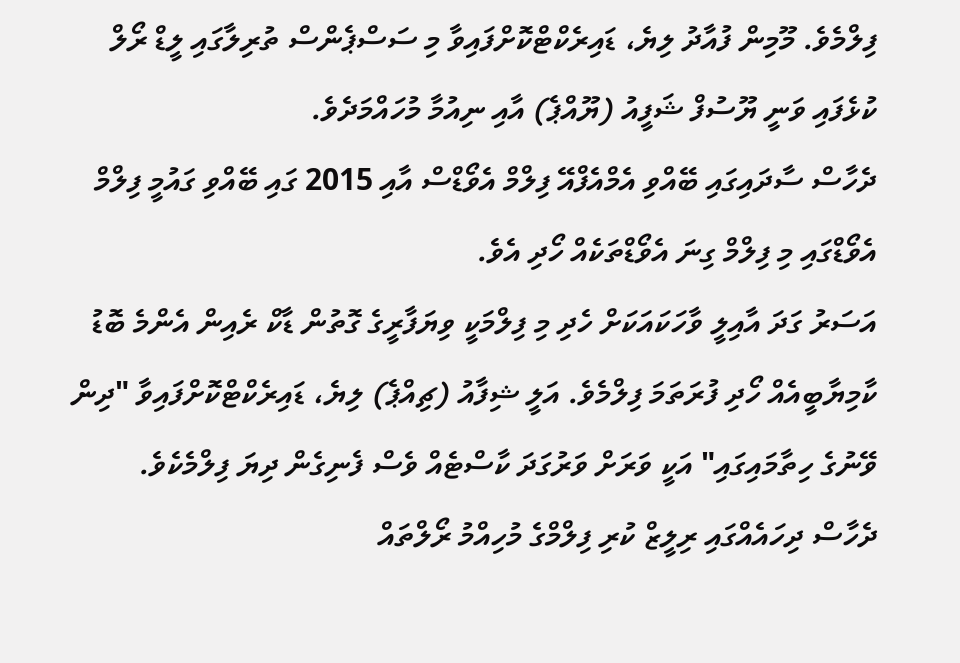ފިލްމެވެ. މޫމިން ފުއާދު ލިޔެ، ޑައިރެކްޓްކޮށްފައިވާ މި ސަސްޕެންސް ތުރިލާގައި ލީޑް ރޯލް ކުޅެފައި ވަނީ ޔޫސުފް ޝަފީއު (ޔޫއްޕެ) އާއި ނިއުމާ މުހައްމަދެވެ.
ދެހާސް ސާދައިގައި ބޭއްވި އެމްއެފްއޭ ފިލްމް އެވޯޑްސް އާއި 2015 ގައި ބޭއްވި ގައުމީ ފިލްމް އެވޯޑްގައި މި ފިލްމް ގިނަ އެވޯޑްތަކެއް ހޯދި އެވެ.
އަސަރު ގަދަ އާއިލީ ވާހަކައަކަށް ހެދި މި ފިލްމަކީ ވިޔަފާރީގެ ގޮތުން ޑާކް ރެއިން އެންމެ ބޮޑު ކާމިޔާބީއެއް ހޯދި ފުރަތަމަ ފިލްމެވެ. އަލީ ޝިފާއު (ޗިއްޕެ) ލިޔެ، ޑައިރެކްޓްކޮށްފައިވާ "ދިން ވޭނުގެ ހިތާމައިގައި" އަކީ ވަރަށް ވަރުގަދަ ކާސްޓެއް ވެސް ފެނިގެން ދިޔަ ފިލްމެކެވެ.
ދެހާސް ދިހައެއްގައި ރިލީޒް ކުރި ފިލްމްގެ މުހިއްމު ރޯލްތައް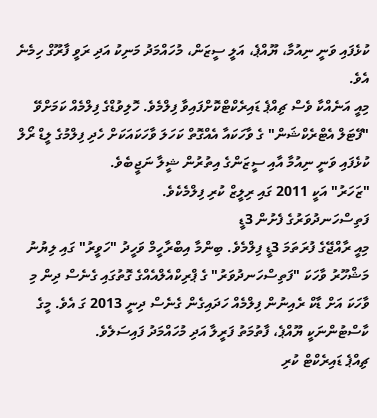ކުޅެފައި ވަނީ ނިއުމާ، ޔޫއްޕެ، އަލީ ސީޒަން، މުހައްމަދު މަނިކު އަދި ރަވީ ފާރޫގް ހިމެނެ އެވެ.
މިއީ އަނެއްކާ ވެސް ޗިއްޕެ ޑައިރެކްޓްކޮށްފައިވާ ފިލްމެވެ. ހޮލިވުޑްގެ ފިލްމެއް ކަމަށްވޭ "ފޭޓަލް އެޓްރެކްޝަން" ގެ ވާހަކައާ އެއްގޮތް ކަހަލަ ވާހަކައަކަށް ހެދި ފިލްމުގެ ލީޑް ރޯލް ކުޅެފައި ވަނީ ނިއުމާ އާއި ސީޒަންގެ އިތުރުން ޝީލާ ނަޖީބެވެ.
"ޒަހަރު" އަކީ 2011 ގައި ރިލީޒް ކުރި ފިލްމެކެވެ.
ފަތިސްހަނދުވަރުގެ ފެށުން 3ޑީ
މިއީ ރާއްޖޭގެ ފުރަތަމަ 3ޑީ ފިލްމެވެ. ބިންމާ އިބްރާހީމް ވަހީދު "ހަވީރު" ގައި ލިޔުނު މަޝްހޫރު ވާހަކަ "ފަތިސްހަނދުވަރު" ގެ ޕްރިކްއެލްއެއްގެ ގޮތުގައި ގެނެސް ދިން މި ވާހަކަ އަށް ޑާކް ރެއިނުން ފިލްމެއް ހަދައިގެން ގެނެސް ދިނީ 2013 ގަ އެވެ. މީގެ ކާސްޓުންނަކީ ޔޫއްޕެ، ފާތުމަތު ފަރީލާ އަދި މުހައްމަދު ފައިސަލެވެ.
ޗިއްޕެ ޑައިރެކްޓް ކުރި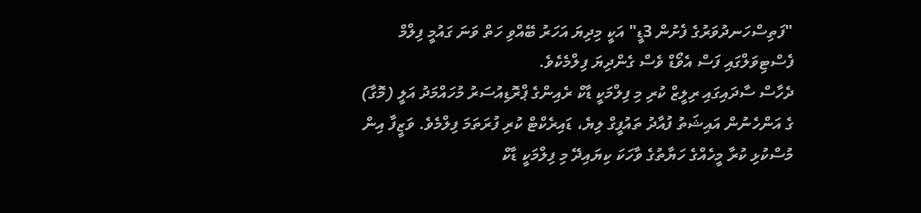"ފަތިސްހަނދުވަރުގެ ފެށުން 3ޑީ" އަކީ މިދިޔަ އަހަރު ބޭއްވި ހަތް ވަނަ ގައުމީ ފިލްމް ފެސްޓިވަލްގައި ފަސް އެވޯޑް ވެސް ގެންދިޔަ ފިލްމެކެވެ.
ދެހާސް ސާދައިގައި ރިލީޒް ކުރި މި ފިލްމަކީ ޑާކް ރެއިންގެ ޕްރޮޑިއުސަރު މުހައްމަދު އަލީ (މޮގާ) ގެ އަންހެނުން އައިޝަތު ފުއާދު ތައުފީގް ލިޔެ، ޑައިރެކްޓް ކުރި ފުރަތަމަ ފިލްމެވެ. ވަޒީފާ އިން މުސްކުޅި ކުރާ މީހެއްގެ ހަޔާތުގެ ވާހަކަ ކިޔައިދޭ މި ފިލްމަކީ ޑާކް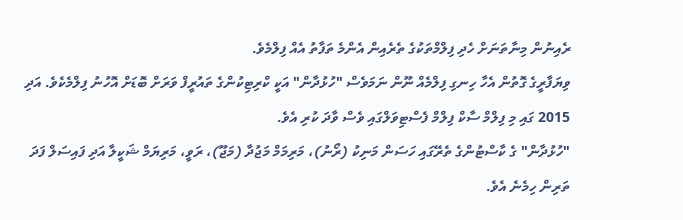ރެއިނުން މިނާތަނަށް ހެދި ފިލްމްތަކުގެ ތެރެއިން އެންމެ ތަފާތު އެއް ފިލްމެވެ.
ވިޔަފާރީގެ ގޮތުން އެހާ ހިނގި ފިލްމެއް ނޫން ނަމަވެސް "ހުޅުދާން" އަކީ ކްރިޓިކުންގެ ތައުރީފް ވަރަށް ބޮޑަށް އޮހުނު ފިލްމެކެވެ. އަދި 2015 ގައި މި ފިލްމް ސާކް ފިލްމް ފެސްޓިވަލްގައި ވެސް ވާދަ ކުރި އެވެ.
"ހުޅުދާން" ގެ ކާސްޓުންގެ ތެރޭގައި ހަސަން މަނިކު (ރޯނު)، މަރިމަމް މަޖުދާ (މަޖޫ)، ރަވީ، މަރިޔަމް ޝަކީލާ އަދި ފައިސަލް ފަދަ ތަރިން ހިމެނެ އެވެ.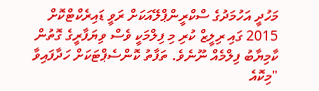މަހުދީ އަހުމަދުގެ ސްކްރީންޕްލޭއަކަށް ރަވީ ޑައިރެކްޓްކޮށް 2015 ގައި ރިލީޒް ކުރި މި ފިލްމަކީ ވެސް ވިޔަފާރީގެ ގޮތުން ކާމިޔާބު ފިލްމެއް ނޫނެވެ. ތަފާތު ކޮންސެޕްޓަކަށް ހަދާފައިވާ "މިކޮއެ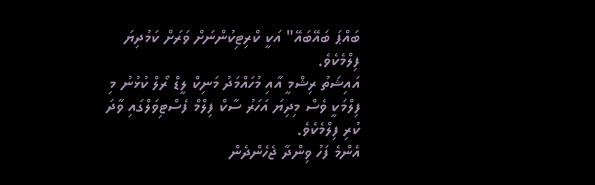ބައްޕަ ބައޭބައޭ" އަކީ ކްރިޓިކުންނަށް ވަރަށް ކަމުދިޔަ ފިލްމެކެވެ.
އައިޝަތު ރިޝްމީ އާއި މުހައްމަދު މަނިކް ލީޑް ރޯލް ކުޅުނު މި ފިލްމަކީ ވެސް މިދިޔަ އަހަރު ސާކް ފިލްމް ފެސްޓިވަލްގައި ވާދަ ކުރި ފިލްމެކެވެ.
އެންމެ ފަހު ވިންދާ ޖެހެންދެން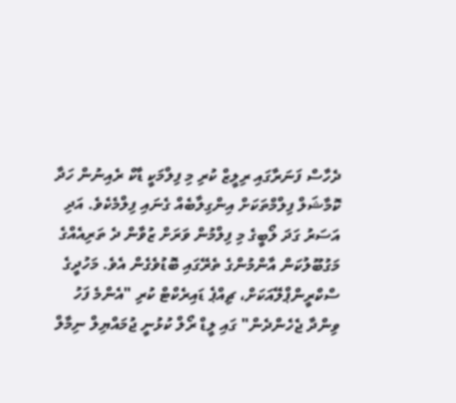ދެހާސް ފަނަރާގައި ރިލީޒް ކުރި މި ފިލްމަކީ ޑާކް ރެއިނުން ހަދާ ކޮމާޝަލް ފިލްމްތަކަށް އިންގިލާބެއް ގެނައި ފިލްމެކެވެ. އަދި އަސަރު ގަދަ ލޯބީގެ މި ފިލްމުން ވަރަށް ޒުވާން ދެ ތަރިއެއްގެ މަގުބޫލުކަން އާންމުންގެ ތެރޭގައި ބޮޑުވެގެން އެވެ. މަހުދީގެ ސްކްރީންޕްލޭއަކަށް، ޗިއްޕެ ޑައިރެކްޓް ކުރި "އެންމެ ފަހު ވިންދާ ޖެހެންދެން" ގައި ލީޑް ރޯލް ކުޅުނީ ޖުމައްޔިލް ނިމާލް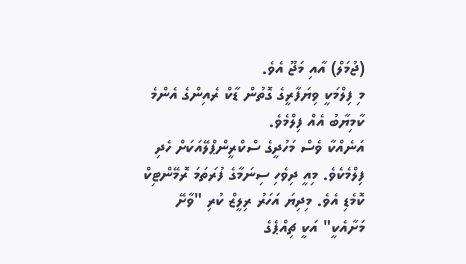(ޖުމަލް) އާއި މަޖޫ އެވެ.
މި ފިލްމަކީ ވިޔަފާރީގެ ގޮތުން ޑާކް ރެއިންގެ އެންމެ ކާމިޔާބު އެއް ފިލްމެވެ.
އަނެއްކާ ވެސް މަހުދީގެ ސްކްރީންޕްލޭއަކަށް ހެދި ފިލްމެކެވެ. މިއީ ދިވެހި ސިނަމާގެ ފުރަތަމަ ރޮމޭންޓިކް ކޮމެޑި އެވެ. މިދިޔަ އަހަރު ރިލީޒް ކުރި "ވާށޭ މަށާއެކީ" އަކީ ޗިއްޕެގެ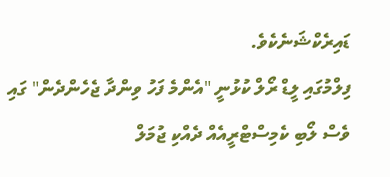ޑައިރެކްޝަނެކެވެ.
ފިލްމުގައި ލީޑް ރޯލް ކުޅުނީ "އެންމެ ފަހު ވިންދާ ޖެހެންދެން" ގައި ވެސް ލޯބި ކެމިސްޓްރީއެއް ދެއްކި ޖުމަލް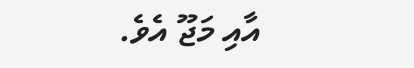އާއި މަޖޫ އެވެ.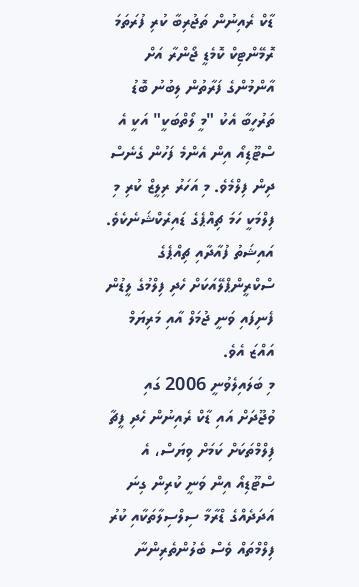ޑާކް ރެއިނުން ތަޖުރިބާ ކުރި ފުރަތަމަ ރޮމޭންޓިކް ކޮމެޑީ ޖޯންރާ އަށް އާންމުންގެ ފަރާތުން ލިބުނު ބޮޑު ތަރުހީބާ އެކު "މީ ލޯތްބަކީ" އަކީ އެ ސްޓޫޑިއޯ އިން އެންމެ ފަހުން ގެނެސް ދިން ފިލްމެވެ. މި އަހަރު ރިލީޒް ކުރި މި ފިލްމަކީ ހަމަ ޗިއްޕެގެ ޑައިރެކްޝަނެކެވެ.
އައިޝަތު ފުއާދާއި ޗިއްޕެގެ ސްކްރީންޕްލޭއަކަށް ހެދި ފިލްމުގެ ލީޑުން ފެނިފައި ވަނީ ޖުމަލް އާއި މަރިޔަމް އައްޒަ އެވެ.
މި ބަލައިލެވުނީ 2006 ގައި ވުޖޫދަށް އައި ޑާކް ރެއިނުން ހެދި ފީޗާ ފިލްމްތަކަށް ކަމަށް ވިޔަސް، އެ ސްޓޫޑިއޯ އިން ވަނީ ކުރިން ގިނަ އަދަދެއްގެ ޑްރާމާ ސިލްސިލާތަކާއި ކުރު ފިލްމްތައް ވެސް ބެލުންތެރިންނާ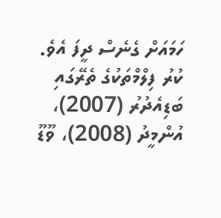ހަމައަށް ގެނެސް ދީފަ އެވެ.
ކުރު ފިލްމްތަކުގެ ތެރޭގައި ބަޑިއެދުރު (2007)، އުންމީދު (2008)، ވޫޑޫ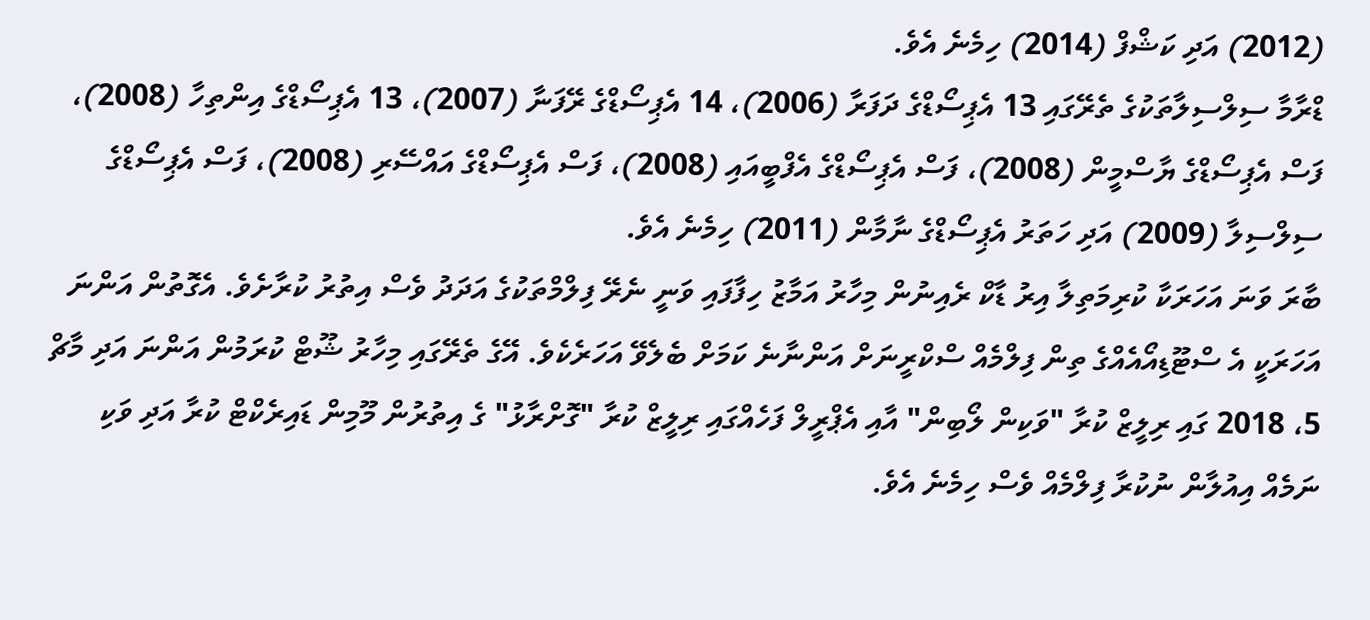(2012) އަދި ކަޝްފް (2014) ހިމެނެ އެވެ.
ޑްރާމާ ސިލްސިލާތަކުގެ ތެރޭގައި 13 އެޕިސޯޑްގެ ދަފަރާ (2006)، 14 އެޕިސޯޑްގެ ރޭފަނާ (2007)، 13 އެޕިސޯޑްގެ އިންތިހާ (2008)، ފަސް އެޕިސޯޑްގެ ޔާސްމީން (2008)، ފަސް އެޕިސޯޑްގެ އެފްބީއައި (2008)، ފަސް އެޕިސޯޑްގެ އައްސޭރި (2008)، ފަސް އެޕިސޯޑްގެ ސިލްސިލާ (2009) އަދި ހަތަރު އެޕިސޯޑްގެ ނާމާން (2011) ހިމެނެ އެވެ.
ބާރަ ވަނަ އަހަރަކާ ކުރިމަތިލާ އިރު ޑާކް ރެއިނުން މިހާރު އަމާޒު ހިފާފައި ވަނީ ނެރޭ ފިލްމްތަކުގެ އަދަދު ވެސް އިތުރު ކުރާށެވެ. އެގޮތުން އަންނަ އަހަރަކީ އެ ސްޓޫޑިއޯއެއްގެ ތިން ފިލްމެއް ސްކްރީނަށް އަންނާނެ ކަމަށް ބެލެވޭ އަހަރެކެވެ. އޭގެ ތެރޭގައި މިހާރު ޝޫޓް ކުރަމުން އަންނަ އަދި މާޗް 5، 2018 ގައި ރިލީޒް ކުރާ "ވަކިން ލޯބިން" އާއި އެޕްރީލް ފަހެއްގައި ރިލީޒް ކުރާ "ގޮށްރާޅު" ގެ އިތުރުން މޫމިން ޑައިރެކްޓް ކުރާ އަދި ވަކި ނަމެއް އިއުލާން ނުކުރާ ފިލްމެއް ވެސް ހިމެނެ އެވެ.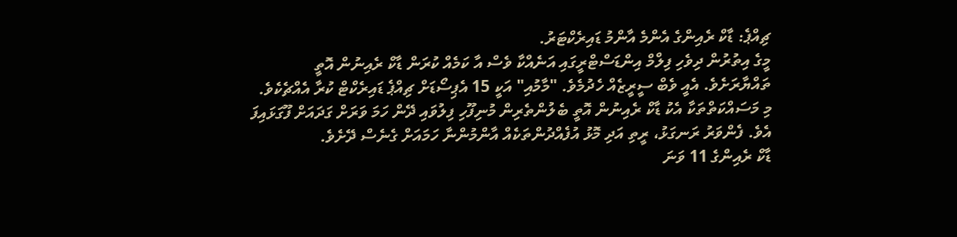ޗިއްޕެ: ޑާކް ރެއިންގެ އެންމެ އާންމު ޑައިރެކްޓަރު.
މީގެ އިތުރުން ދިވެހި ފިލްމް އިންޑަސްޓްރީގައި އަނެއްކާ ވެސް އާ ކަމެއް ކުރަން ޑާކް ރެއިނުން އޮތީ ތައްޔާރަށެވެ. އެއީ ވެބް ސީރީޒެއް ހެދުމެވެ. "މާމުއި" އަކީ 15 އެޕިސޯޑަށް ޗިއްޕެ ޑައިރެކްޓް ކުރާ އެއްޗެކެވެ.
މި މަސައްކަތްތަކާ އެކު ޑާކް ރެއިނުން އޮތީ ބެލުންތެރިން މުނިފޫހި ފިލުވައި ދޭން ހަމަ ވަރަށް ގަދައަށް ފޫގަޅައިފަ އެވެ. ފެންވަރު ރަނގަޅު، ރީތި އަދި މޮޅު އުފެއްދުންތަކެއް އާންމުންނާ ހަމައަށް ގެނެސް ދޭށެވެ.
ޑާކް ރެއިންގެ 11 ވަނަ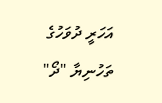އަހަރީ ދުވަހުގެ ތަހުނިޔާ "ދޯ"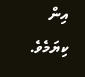އިން ކިޔަމެވެ.